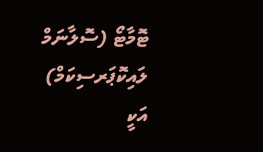ޓޮމާޓޯ (ސޮލާނަމް ލައިކޮޕަރސިކަމް) އަކީ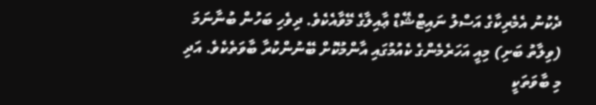ދެކުނު އެމެރިކާގެ އަސްލު ނައިޓްޝޭޑް ޢާއިލާގެ މޭވާއެކެވެ. ދިވެހި ބަހުން ބުނާނަމަ (ވިލާތު ބަށި) މިއީ އަހަރެމެންގެ ކެއުމުގައި އާންމުކޮށް ބޭނުންކުރާ ބާވަތެކެވެ. އަދި މި ބާވަތަކީ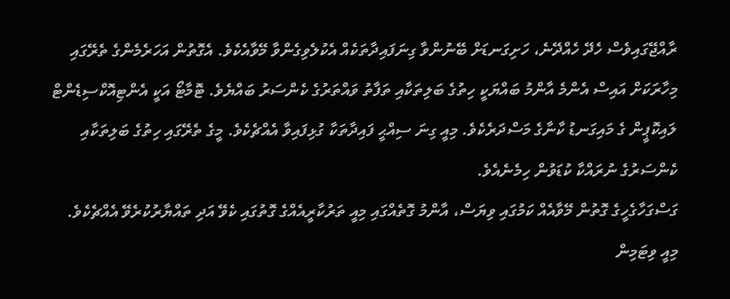ރާއްޖޭގައިވެސް ހެދޭ ހެއްދޭނެ، ހަށިގަނޑަށް ބޭނުންވާ ގިނަފައިދާތަކެއް އެކުލެވިގެންވާ މޭވާއެކެވެ. އެގޮތުން އަހަރެމެންގެ ތެރޭގައި މިހާރަކަށް އައިސް އެންމެ އާންމު ބައްޔަކީ ހިތުގެ ބަލިތަކާއި ތަފާތު ވައްތަރުގެ ކެންސަރު ބައްޔެވެ. ޓޮމާޓޯ އަކީ އެންޓިއޮކްސިޑެންޓް ލައިކޮޕީން ގެ މައިގަނޑު ކާނާގެ މަސްދަރެކެވެ. މިއީ ގިނަ ސިއްޙީ ފައިދާތަކާ ގުޅިފައިވާ އެއްޗެކެވެ. މީގެ ތެރޭގައި ހިތުގެ ބަލިތަކާއި ކެންސަރުގެ ނުރައްކާ ކުޑަވުން ހިމެނެއެވެ.
ގަސްގަހާގެހީގެ ގޮތުން މޭވާއެއް ކަމުގައި ވިޔަސް، އާންމު ގޮތެއްގައި މިއީ ތަރުކާރީއެއްގެ ގޮތުގައި ކެވޭ އަދި ތައްޔާރުކުރެވޭ އެއްޗެކެވެ.
މިއީ ވިޓަމިން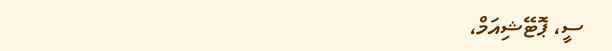ސީ، ޕޮޓޭޝިއަމް،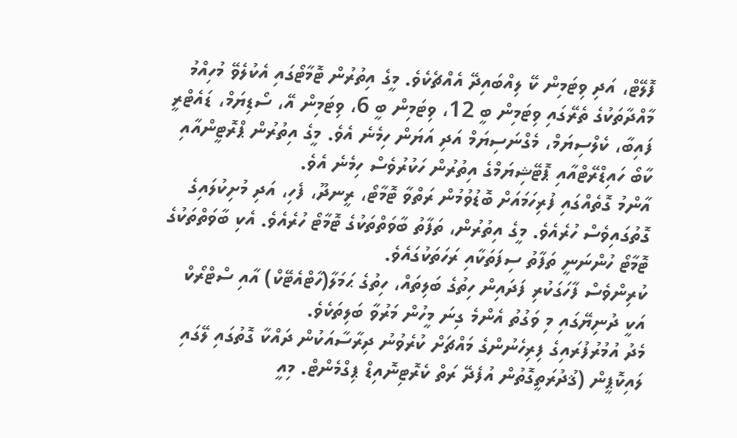ފޮލޭޓް، އަދި ވިޓަމިން ކޭ ލިއްބައިދޭ އެއްޗެކެވެ. މީގެ އިތުރުން ޓޮމާޓޯގައި އެކުލެވޭ މުހިއްމު މާއްދާތަކުގެ ތެރޭގައި ވިޓަމިން ބީ 12، ވިޓަމިން ބީ 6، ވިޓަމިން އޭ، ސޯޑިޔަމް، ޑައެޓްރީ ފައިބާ، ކެލްސިޔަމް، މެގްނަސިޔަމް އަދި އަޔަން ހިމެނެ އެވެ. މީގެ އިތުރުން ޕްރޮޓީންއާއި ކާބޯ ހައިޑްރޭޓްއާއި ޕޮޓޭޝިޔަމްގެ އިތުރުން ހަކުރުވެސް ހިމެނެ އެވެ.
އާންމު ގޮތެއްގައި ފުރިހަމައަށް ބޮޑުވުމުން ރަތްވާ ޓޮމާޓޯ، ރީނދޫ، ފެހި، އަދި މުށިކުލައިގެ ގޮތުގައިވެސް ހުރެއެވެ. މީގެ އިތުރުން، ތަފާތު ބާވަތްތަކުގެ ޓޮމާޓޯ ހުރެއެވެ. އެކި ބާވަތްތަކުގެ ޓޮމާޓޯ ހުންނަނީ ތަފާތު ސިފަތަކާއި ރަހަތަކުގައެވެ.
ކުރިންވެސް ފާހަގަކުރި ފަދައިން ހިތުގެ ބަލިތައް، ހިތުގެ ޙަމަލާ(ހާޓްއެޓޭކް) އާއި ސްޓްރޯކް އަކީ ދުނިޔޭގައި މި ވަގުތު އެންމެ ގިނަ މީހުން މަރުވާ ބަލިތަކެވެ.
މެދު އުމުރުފުރައިގެ ފިރިހެނުންގެ މައްޗަށް ކުރެވުނު ދިރާސާއަކުން ދައްކާ ގޮތުގައި ލޭގައި ލައިކޮޕީން (ޤުދުރަތީގޮތުން އުފެދޭ ރަތް ކެރޮޓިނޮއިޑް ޕިގްމެންޓް. މިއީ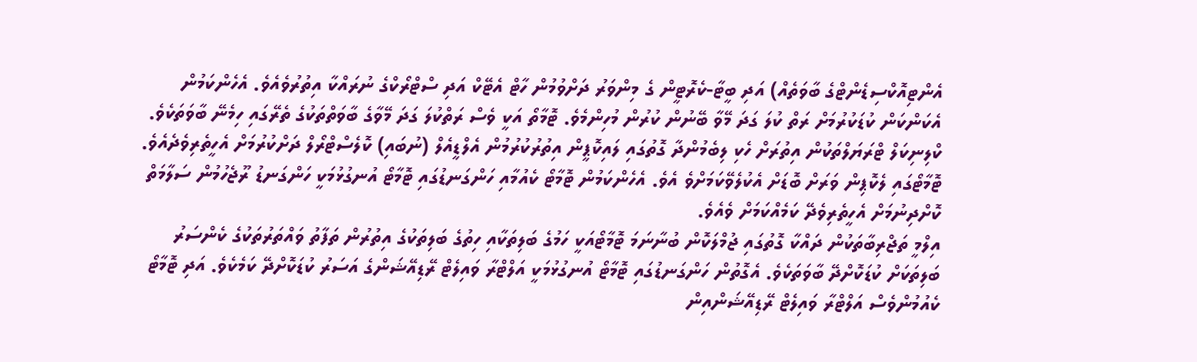އެންޓިއޮކްސިޑެންޓްގެ ބާވަތެއް) އަދި ބީޓާ-ކެރޮޓީން ގެ މިންވަރު ދަށްވުމުން ހާޓް އެޓޭކް އަދި ސްޓްރޯކްގެ ނުރައްކާ އިތުރުވެއެވެ. އެހެންކަމުން އެކަންކަން ކުޑަކުރުމަށް ރަތް ކުލަ ގަދަ މޭވާ ބޭނުން ކުރުން މުހިންމެވެ. ޓޮމާތޯ އަކީ ވެސް ރަތްކުލަ ގަދަ މޭވާގެ ބާވަތްތަކުގެ ތެރޭގައި ހިމެނޭ ބާވަތަކެވެ.
ކްލިނިކަލް ޓްރަޔަލްތަކުން އިތުރަށް ހެކި ލިބެމުންދާ ގޮތުގައި ލައިކޮޕީން އިތުރުކުރުމުން އެލްޑީއެލް (ނުބައި) ކޮލެސްޓްރޯލް ދަށްކުރުމަށް އެހީތެރިވެދެއެވެ.
ޓޮމާޓޯގައި ލެކޮޕިން ވަރަށް ބޮޑަށް އެކުލެވޭކަމަށްވެ އެވެ. އެހެންކަމުން ޓޮމާޓޯ ކެއުމާއި ހަންގަނޑުގައި ޓޮމާޓޯ އުނގުޅުމަކީ ހަންގަނޑު ރޫޖެހުމުން ސަލާމަތް ކޮށްދިނުމަށް އެހީތެރިވެދޭ ކަމެއްކަމަށް ވެއެވެ.
އިލްމީ ތަޖްރިބާތަކުން ދައްކާ ގޮތުގައި ޖުމްލަކޮން ބުނާނަމަ ޓޮމާޓޯއަކީ ހަމުގެ ބަލިތަކާއި ހިތުގެ ބަލިތަކުގެ އިތުރުން ތަފާތު ވައްތަރުތަކުގެ ކެންސަރު ބަލިތަކަށް ކުޑަކޮށްދޭ ބާވަތަކެވެ. އެގޮތުން ހަންގަނޑުގައި ޓޮމާޓޯ އުނގުޅުމަކީ އަލްޓްރާ ވައިލެޓް ރޭޑިއޭޝަންގެ އަސަރު ކުޑަކޮށްދޭ ކަމެކެވެ. އަދި ޓޮމާޓޯ ކެއުމުންވެސް އަލްޓްރާ ވައިލެޓް ރޭޑިއޭޝަންއިން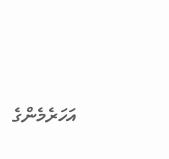އަހަރެމެންގެ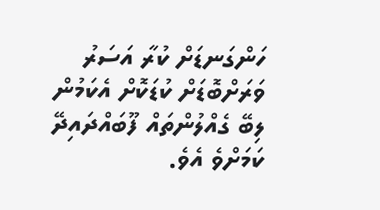ހަންގަނޑަށް ކުރާ އަސަރު ވަރަށްބޮޑަށް ކުޑަކޮށް އެކަމުން ލިބޭ ގެއްލުންތައް ފޫބައްދައިދޭ ކަމަށްވެ އެވެ.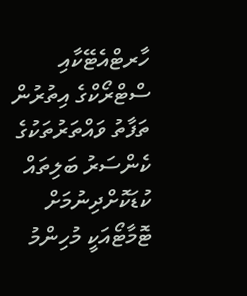ހާރޓްއެޓޭކާއި ސްޓްރޯކްގެ އިތުރުން ތަފާތު ވައްތަރުތަކުގެ ކެންސަރު ބަލިތައް ކުޑަކޮށްދިނުމަށް ޓޮމާޓޯއަކީ މުހިންމު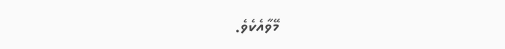މޭވާއެކެވެ.